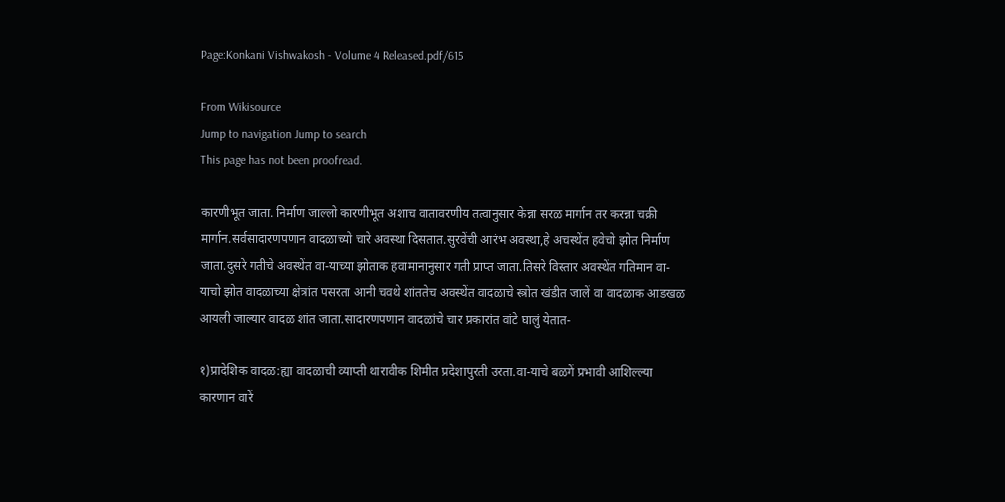Page:Konkani Vishwakosh - Volume 4 Released.pdf/615

From Wikisource
Jump to navigation Jump to search
This page has not been proofread.

कारणीभूत जाता. निर्माण जाल्लो कारणीभूत अशाच वातावरणीय तत्वानुसार केन्ना सरळ मार्गान तर करन्ना चक्री मार्गान.सर्वसादारणपणान वादळाच्यो चारे अवस्था दिसतात.सुरवेंची आरंभ अवस्था,हे अचस्थेंत हवेचो झोत निर्माण जाता.दुसरे गतीचे अवस्थेंत वा-याच्या झोताक हवामानानुसार गती प्राप्त जाता.तिसरे विस्तार अवस्थेंत गतिमान वा-याचो झोत वादळाच्या क्षेत्रांत पसरता आनी चवथे शांततेच अवस्थेंत वादळाचे स्त्रोत खंडीत जालें वा वादळाक आडखळ आयली जाल्यार वादळ शांत जाता.सादारणपणान वादळांचे चार प्रकारांत वांटे घालुं येतात-

१)प्रादेशिक वादळ:ह्या वादळाची व्याप्ती थारावीक शिमीत प्रदेशापुरती उरता.वा-याचे बळगें प्रभावी आशिल्ल्या कारणान वारें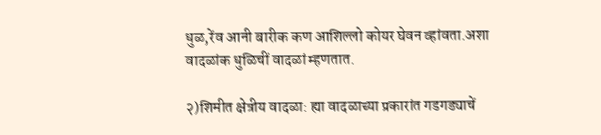धुळ,रेंव आनी बारीक कण आशिल्लो कोयर घेवन व्हांवता.अशा वादळांक धुळिचीं वादळां म्हणतात.

२)शिमीत क्षेत्रीय वादळा: ह्या वादळाच्या प्रकारांत गडगड्याचें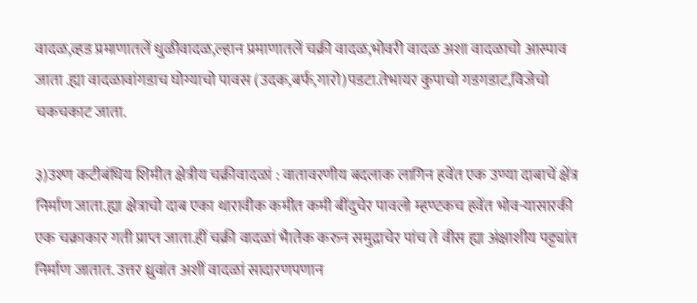वादळ,व्हड प्रमाणातलें धुळीवादळ,ल्हान प्रमाणातलें चक्री वादळ,भोवरी वादळ अशा वादळाचो आस्पाव जाता .ह्या वादळावांगडाच घोग्याचो पावस (उदक,बर्फ,गारो)पडटा.तेभायर कुपाचो गडगडाट,विजेचो चकचकाट जाता.

३)उश्ण कटीबंधिय शिमीत क्षेत्रीय चक्रीवादळां : वातावरणीय बदलाक लागिन हवेंत एक उण्या दाबाचें क्षेंत्र निर्माण जाता.ह्या क्षेत्राचो दाब एका थारावीक कमीत कमी बींदुचेर पावलो म्हण्टकच हवेंत भोव-यासारकी एक चक्राकार गती प्राप्त जाता.हीं चक्री वादळां भैातेक करुन समुद्राचेर पांच ते वीस ह्या अंक्षाशीय पट्ट्यांत निर्माण जातात. उत्तर ध्रुवांत अशीं वादळां सादारणपणान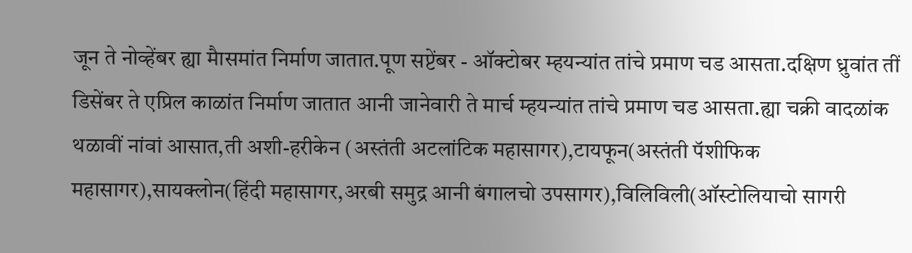जून ते नोव्हेंबर ह्या मैासमांत निर्माण जातात.पूण सप्टेंबर - ऑक्टोबर म्हयन्यांत तांचे प्रमाण चड आसता.दक्षिण ध्रुवांत तीं डिसेंबर ते एप्रिल काळांत निर्माण जातात आनी जानेवारी ते मार्च म्हयन्यांत तांचे प्रमाण चड आसता.ह्या चक्री वादळांक थळावीं नांवां आसात,ती अशी-हरीकेन (अस्तंती अटलांटिक महासागर),टायफून(अस्तंती पॅशीफिक महासागर),सायक्लोन(हिंदी महासागर,अरबी समुद्र आनी बंगालचो उपसागर),विलिविली(ऑस्टोलियाचो सागरी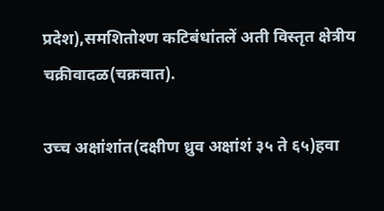प्रदेश),समशितोश्ण कटिबंधांतलें अती विस्तृत क्षेत्रीय चक्रीवादळ(चक्रवात).

उच्च अक्षांशांत(दक्षीण ध्रुव अक्षांशं ३५ ते ६५)हवा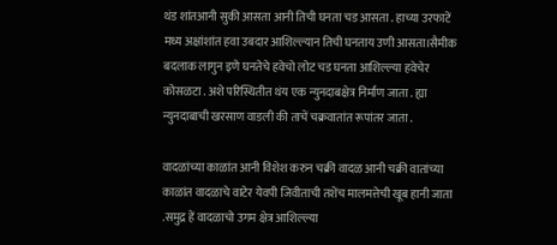थंड शांतआनी सुकी आसता आनी तिची घनता चड आसता . हाच्या उरफाटें मध्य अक्षांशांत हवा उबदार आशिल्ल्यान तिची घनताय उणी आसता।सैमीक बदलाक लागुन इणे घनतेचे हवेचो लोट चड घनता आशिल्ल्या हवेचेर कोसळटा . अशे परिस्थितीत थंय एक न्युनदाबक्षेत्र निर्माण जाता . ह्या न्युनदाबाची खरसाण वाडली की ताचें चक्रवातांत रूपांतर जाता .

वादळांच्या काळांत आनी विशेश करुन चक्री वादळ आनी चक्री वातांच्या काळांत वादळाचे वाटेर येवपी जिवीताची तशेंच मालमत्तेची खूब हानी जाता .समुद्र हें वादळाचो उगम क्षेत्र आशिल्ल्या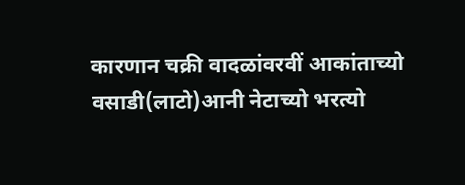कारणान चक्री वादळांवरवीं आकांताच्यो वसाडी(लाटो)आनी नेटाच्यो भरत्यो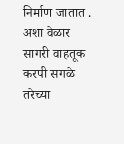निर्माण जातात . अशा वेळार सागरी वाहतूक करपी सगळे तरेच्या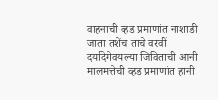वाहनाची व्हड प्रमाणांत नाशाडी जाता तशेंच ताचे वरवीं दर्यादेगेवयल्या जिविताची आनी मालमत्तेची व्हड प्रमाणांत हानी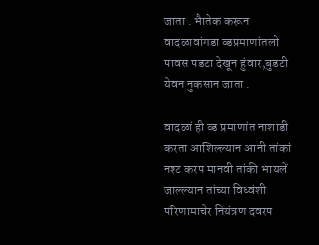जाता . भैातेक करून वादळावांगडा व्डप्रमाणांतलो पावस पडटा देखून हुंवार,बुडटी येवन नुकसान जाता .

वादळां ही व्ड प्रमाणांत नाशाडी करता आशिल्ल्यान आनी तांकां नश्ट करप मानवी तांकी भायलें जाल्ल्यान तांच्या विध्वंशी परिणामाचेर नियंत्रण दवरप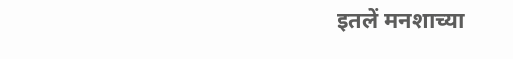इतलें मनशाच्या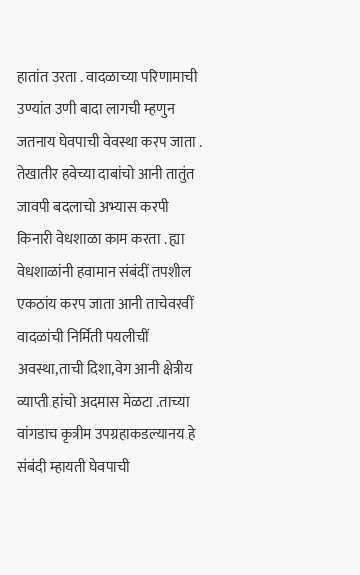हातांत उरता . वादळाच्या परिणामाची उण्यांत उणी बादा लागची म्हणुन जतनाय घेवपाची वेवस्था करप जाता . तेखातीर हवेच्या दाबांचो आनी तातुंत जावपी बदलाचो अभ्यास करपी किनारी वेधशाळा काम करता . ह्या वेधशाळांनी हवामान संबंदीं तपशील एकठांय करप जाता आनी ताचेवरवीं वादळांची निर्मिती पयलीचीं अवस्था,ताची दिशा,वेग आनी क्षेत्रीय व्याप्ती हांचो अदमास मेळटा .ताच्या वांगडाच कृत्रीम उपग्रहाकडल्यानय हे संबंदी म्हायती घेवपाची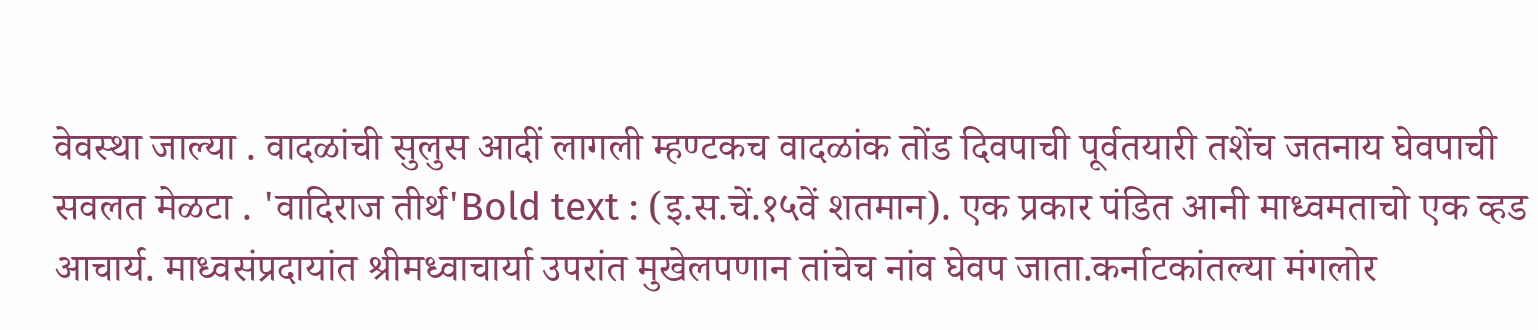वेवस्था जाल्या . वादळांची सुलुस आदीं लागली म्हण्टकच वादळांक तोंड दिवपाची पूर्वतयारी तशेंच जतनाय घेवपाची सवलत मेळटा . 'वादिराज तीर्थ'Bold text : (इ.स.चें.१५वें शतमान). एक प्रकार पंडित आनी माध्वमताचो एक व्हड आचार्य. माध्वसंप्रदायांत श्रीमध्वाचार्या उपरांत मुखेलपणान तांचेच नांव घेवप जाता.कर्नाटकांतल्या मंगलोर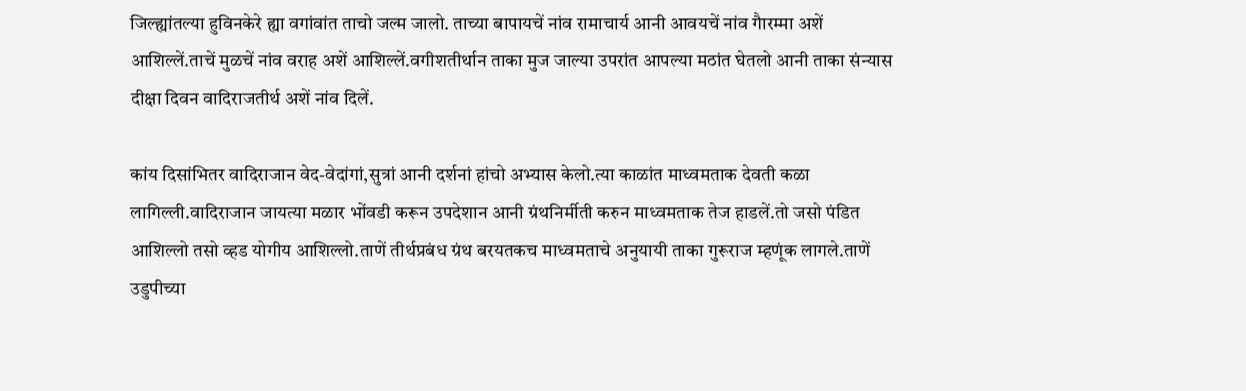जिल्ह्यांतल्या हुविनकेरे ह्या वगांवांत ताचो जल्म जालो. ताच्या बापायचें नांव रामाचार्य आनी आवयचें नांव गैारम्मा अशें आशिल्लें.ताचें मुळचें नांव वराह अशें आशिल्लें.वगीशतीर्थान ताका मुज जाल्या उपरांत आपल्या मठांत घेतलो आनी ताका संन्यास दीक्षा दिवन वादिराजतीर्थ अशें नांव दिलें.

कांय दिसांभितर वादिराजान वेद-वेदांगां,सुत्रां आनी दर्शनां हांचो अभ्यास केलो.त्या काळांत माध्वमताक देवती कळा लागिल्ली.वादिराजान जायत्या मळार भोंवडी करून उपदेशान आनी ग्रंथनिर्मीती करुन माध्वमताक तेज हाडलें.तो जसो पंडित आशिल्लो तसो व्हड योगीय आशिल्लो.ताणें तीर्थप्रबंध ग्रंथ बरयतकच माध्वमताचे अनुयायी ताका गुरूराज म्हणूंक लागले.ताणें उडुपीच्या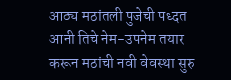आठ्य मठांतली पुजेची पध्दत आनी तिचे नेम-उपनेम तयार करून मठांची नवी वेवस्था सुरु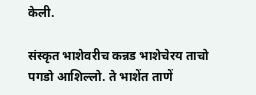केली.

संस्कृत भाशेवरीच कन्नड भाशेचेरय ताचो पगडो आशिल्लो. ते भाशेंत ताणें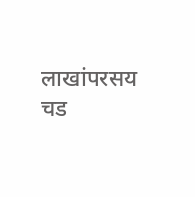लाखांपरसय चड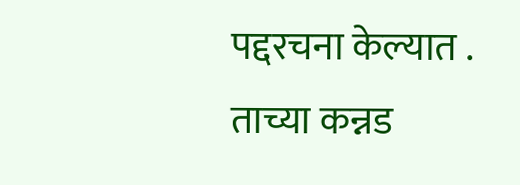पद्दरचना केल्यात . ताच्या कन्नड